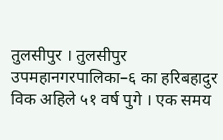तुलसीपुर । तुलसीपुर उपमहानगरपालिका–६ का हरिबहादुर विक अहिले ५१ वर्ष पुगे । एक समय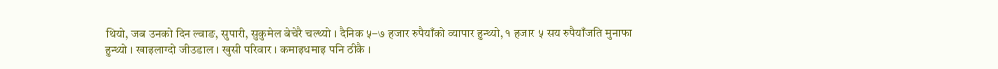थियो, जब उनको दिन ल्वाङ, सुपारी, सुकुमेल बेचेरै चल्थ्यो । दैनिक ५–७ हजार रुपैयाँको व्यापार हुन्थ्यो, १ हजार ५ सय रुपैयाँजति मुनाफा हुन्थ्यो । खाइलाग्दो जीउडाल । खुसी परिवार । कमाइधमाइ पनि ठीकै ।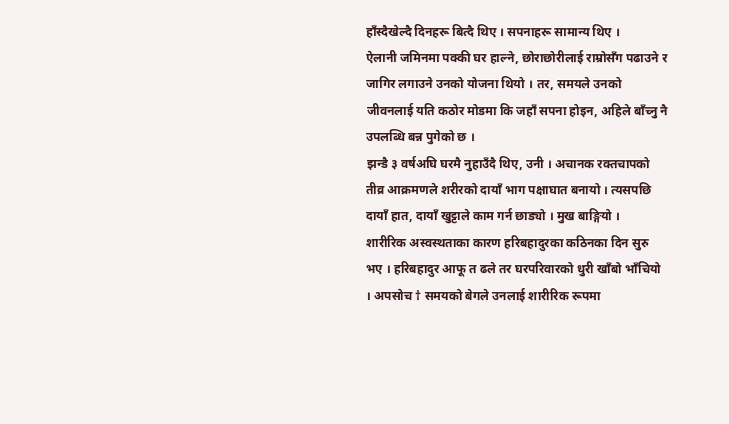हाँस्दैखेल्दै दिनहरू बित्दै थिए । सपनाहरू सामान्य थिए ।
ऐलानी जमिनमा पक्की घर हाल्ने, छोराछोरीलाई राम्रोसँग पढाउने र जागिर लगाउने उनको योजना थियो । तर, समयले उनको जीवनलाई यति कठोर मोडमा कि जहाँ सपना होइन, अहिले बाँच्नु नै उपलब्धि बन्न पुगेको छ ।
झन्डै ३ वर्षअघि घरमै नुहाउँदै थिए, उनी । अचानक रक्तचापको तीव्र आक्रमणले शरीरको दायाँ भाग पक्षाघात बनायो । त्यसपछि दायाँ हात, दायाँ खुट्टाले काम गर्न छाड्यो । मुख बाङ्गियो ।
शारीरिक अस्वस्थताका कारण हरिबहादुरका कठिनका दिन सुरु भए । हरिबहादुर आफू त ढले तर घरपरिवारको धुरी खाँबो भाँचियो । अपसोच † समयको बेगले उनलाई शारीरिक रूपमा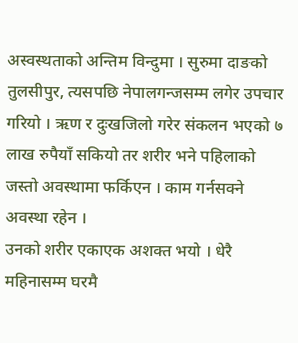अस्वस्थताको अन्तिम विन्दुमा । सुरुमा दाङको तुलसीपुर, त्यसपछि नेपालगन्जसम्म लगेर उपचार गरियो । ऋण र दुःखजिलो गरेर संकलन भएको ७ लाख रुपैयाँ सकियो तर शरीर भने पहिलाको जस्तो अवस्थामा फर्किएन । काम गर्नसक्ने अवस्था रहेन ।
उनको शरीर एकाएक अशक्त भयो । धेरै महिनासम्म घरमै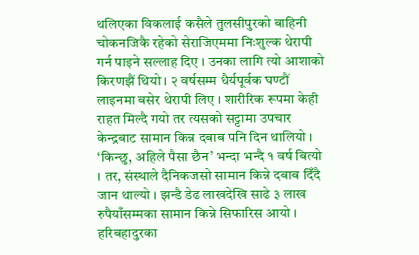थलिएका विकलाई कसैले तुलसीपुरको बाहिनी चोकनजिकै रहेको सेराजिएममा निःशुल्क थेरापी गर्न पाइने सल्लाह दिए । उनका लागि त्यो आशाको किरणझैं थियो । २ वर्षसम्म धैर्यपूर्वक घण्टौं लाइनमा बसेर थेरापी लिए । शारीरिक रूपमा केही राहत मिल्दै गयो तर त्यसको सट्टामा उपचार केन्द्रबाट सामान किन्न दबाब पनि दिन थालियो ।
‘किन्छु, अहिले पैसा छैन’ भन्दा भन्दै १ वर्ष बित्यो । तर, संस्थाले दैनिकजसो सामान किन्ने दबाब दिँदै जान थाल्यो । झन्डै डेढ लाखदेखि साढे ३ लाख रुपैयाँसम्मका सामान किन्ने सिफारिस आयो । हरिबहादुरका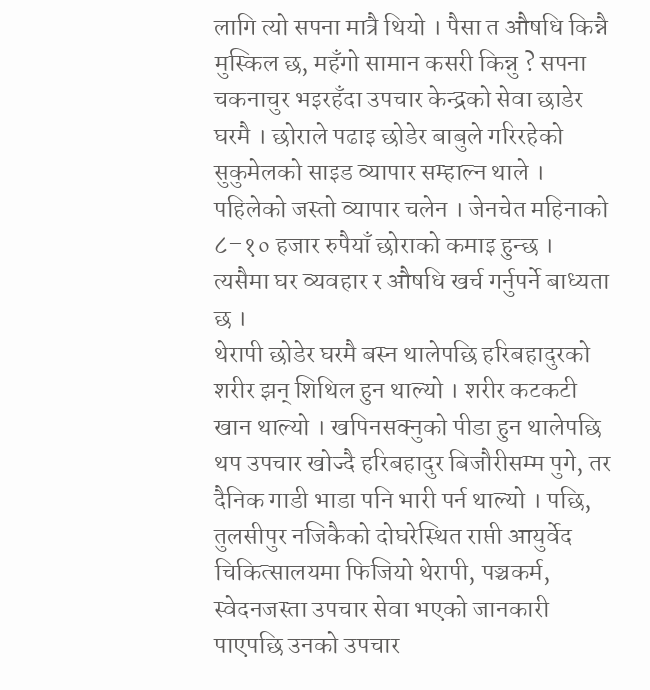लागि त्यो सपना मात्रै थियो । पैसा त औषधि किन्नै मुस्किल छ, महँगो सामान कसरी किन्नु ? सपना चकनाचुर भइरहँदा उपचार केन्द्रको सेवा छाडेर घरमै । छोराले पढाइ छोडेर बाबुले गरिरहेको सुकुमेलको साइड व्यापार सम्हाल्न थाले । पहिलेको जस्तो व्यापार चलेन । जेनचेत महिनाको ८–१० हजार रुपैयाँ छोराको कमाइ हुन्छ । त्यसैमा घर व्यवहार र औषधि खर्च गर्नुपर्ने बाध्यता छ ।
थेरापी छोडेर घरमै बस्न थालेपछि हरिबहादुरको शरीर झन् शिथिल हुन थाल्यो । शरीर कटकटी खान थाल्यो । खपिनसक्नुको पीडा हुन थालेपछि थप उपचार खोज्दै हरिबहादुर बिजौरीसम्म पुगे, तर दैनिक गाडी भाडा पनि भारी पर्न थाल्यो । पछि, तुलसीपुर नजिकैको दोघरेस्थित राप्ती आयुर्वेद चिकित्सालयमा फिजियो थेरापी, पञ्चकर्म, स्वेदनजस्ता उपचार सेवा भएको जानकारी पाएपछि उनको उपचार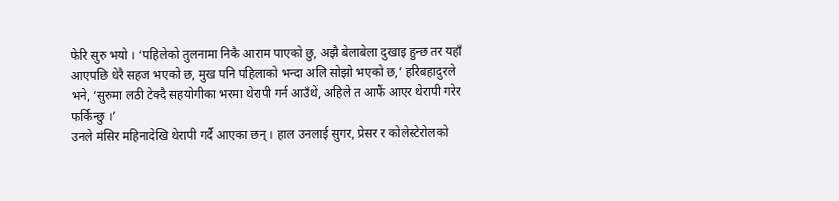फेरि सुरु भयो । ‘पहिलेको तुलनामा निकै आराम पाएको छु, अझै बेलाबेला दुखाइ हुन्छ तर यहाँ आएपछि धेरै सहज भएको छ, मुख पनि पहिलाको भन्दा अलि सोझो भएको छ,’ हरिबहादुरले भने, ‘सुरुमा लठी टेक्दै सहयोगीका भरमा थेरापी गर्न आउँथें, अहिले त आफैं आएर थेरापी गरेर फर्किन्छु ।’
उनले मंसिर महिनादेखि थेरापी गर्दै आएका छन् । हाल उनलाई सुगर, प्रेसर र कोलेस्टेरोलको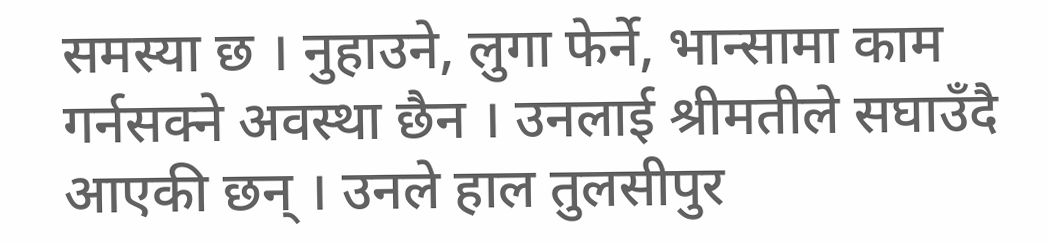समस्या छ । नुहाउने, लुगा फेर्ने, भान्सामा काम गर्नसक्ने अवस्था छैन । उनलाई श्रीमतीले सघाउँदै आएकी छन् । उनले हाल तुलसीपुर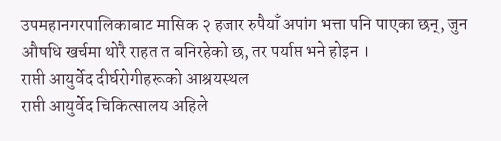उपमहानगरपालिकाबाट मासिक २ हजार रुपैयाँ अपांग भत्ता पनि पाएका छन्, जुन औषधि खर्चमा थोरै राहत त बनिरहेको छ, तर पर्याप्त भने होइन ।
राप्ती आयुर्वेद दीर्घरोगीहरूको आश्रयस्थल
राप्ती आयुर्वेद चिकित्सालय अहिले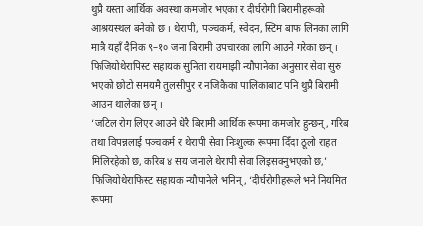थुप्रै यस्ता आर्थिक अवस्था कमजोर भएका र दीर्घरोगी बिरामीहरूको आश्रयस्थल बनेको छ । थेरापी, पञ्चकर्म, स्वेदन, स्टिम बाफ लिनका लागि मात्रै यहाँ दैनिक ९–१० जना बिरामी उपचारका लागि आउने गरेका छन् । फिजियोथेरापिस्ट सहायक सुनिता रायमाझी न्यौपानेका अनुसार सेवा सुरु भएको छोटो समयमै तुलसीपुर र नजिकैका पालिकाबाट पनि थुप्रै बिरामी आउन थालेका छन् ।
‘जटिल रोग लिएर आउने धेरै बिरामी आर्थिक रूपमा कमजोर हुन्छन्, गरिब तथा विपन्नलाई पञ्चकर्म र थेरापी सेवा निःशुल्क रूपमा दिँदा ठूलो राहत मिलिरहेको छ, करिब ४ सय जनाले थेरापी सेवा लिइसक्नुभएको छ,’ फिजियोथेराफिस्ट सहायक न्यौपानेले भनिन्, ‘दीर्घरोगीहरूले भने नियमित रूपमा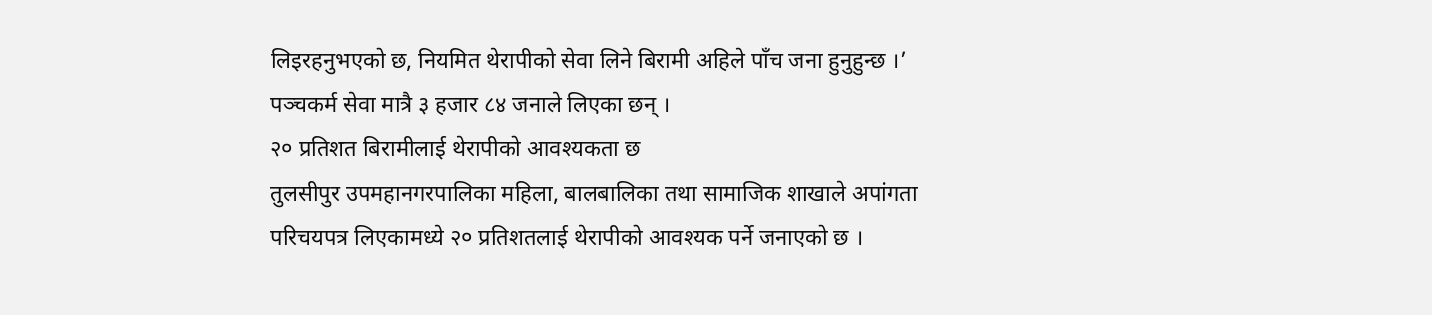लिइरहनुभएको छ, नियमित थेरापीको सेवा लिने बिरामी अहिले पाँच जना हुनुहुन्छ ।’ पञ्चकर्म सेवा मात्रै ३ हजार ८४ जनाले लिएका छन् ।
२० प्रतिशत बिरामीलाई थेरापीको आवश्यकता छ
तुलसीपुर उपमहानगरपालिका महिला, बालबालिका तथा सामाजिक शाखाले अपांगता परिचयपत्र लिएकामध्ये २० प्रतिशतलाई थेरापीको आवश्यक पर्ने जनाएको छ ।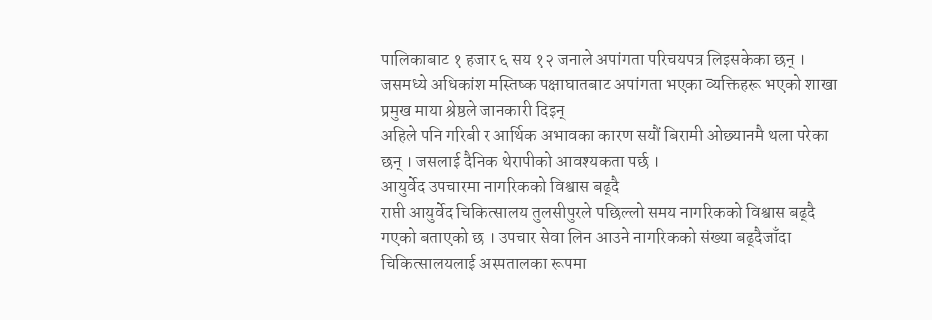पालिकाबाट १ हजार ६ सय १२ जनाले अपांगता परिचयपत्र लिइसकेका छन् । जसमध्ये अधिकांश मस्तिष्क पक्षाघातबाट अपांगता भएका व्यक्तिहरू भएको शाखा प्रमुख माया श्रेष्ठले जानकारी दिइन्
अहिले पनि गरिबी र आर्थिक अभावका कारण सयौं बिरामी ओछ्यानमै थला परेका छन् । जसलाई दैनिक थेरापीको आवश्यकता पर्छ ।
आयुर्वेद उपचारमा नागरिकको विश्वास बढ्दै
राप्ती आयुर्वेद चिकित्सालय तुलसीपुरले पछिल्लो समय नागरिकको विश्वास बढ्दै गएको बताएको छ । उपचार सेवा लिन आउने नागरिकको संख्या बढ्दैजाँदा चिकित्सालयलाई अस्पतालका रूपमा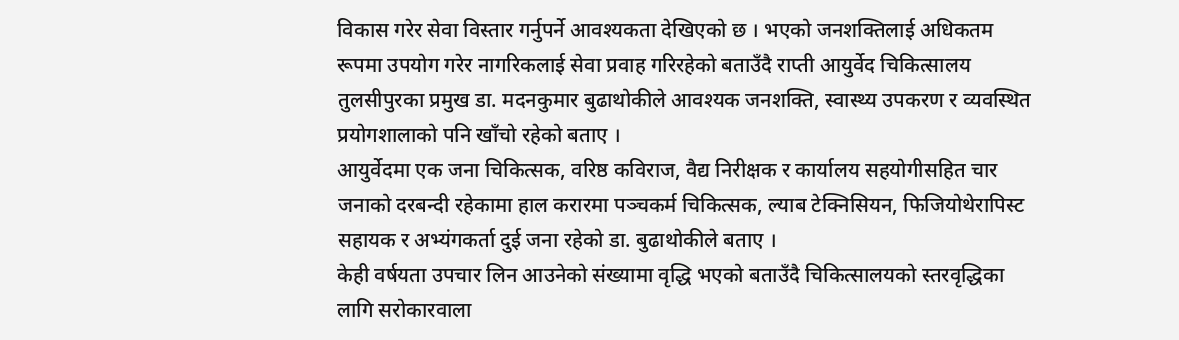विकास गरेर सेवा विस्तार गर्नुपर्ने आवश्यकता देखिएको छ । भएको जनशक्तिलाई अधिकतम रूपमा उपयोग गरेर नागरिकलाई सेवा प्रवाह गरिरहेको बताउँदै राप्ती आयुर्वेद चिकित्सालय तुलसीपुरका प्रमुख डा. मदनकुमार बुढाथोकीले आवश्यक जनशक्ति, स्वास्थ्य उपकरण र व्यवस्थित प्रयोगशालाको पनि खाँचो रहेको बताए ।
आयुर्वेदमा एक जना चिकित्सक, वरिष्ठ कविराज, वैद्य निरीक्षक र कार्यालय सहयोगीसहित चार जनाको दरबन्दी रहेकामा हाल करारमा पञ्चकर्म चिकित्सक, ल्याब टेक्निसियन, फिजियोथेरापिस्ट सहायक र अभ्यंगकर्ता दुई जना रहेको डा. बुढाथोकीले बताए ।
केही वर्षयता उपचार लिन आउनेको संख्यामा वृद्धि भएको बताउँदै चिकित्सालयको स्तरवृद्धिका लागि सरोकारवाला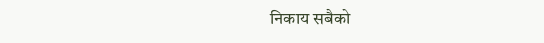निकाय सबैको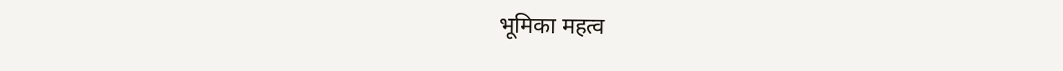भूमिका महत्व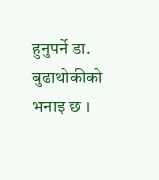हुनुपर्ने डा. बुढाथोकीको भनाइ छ ।